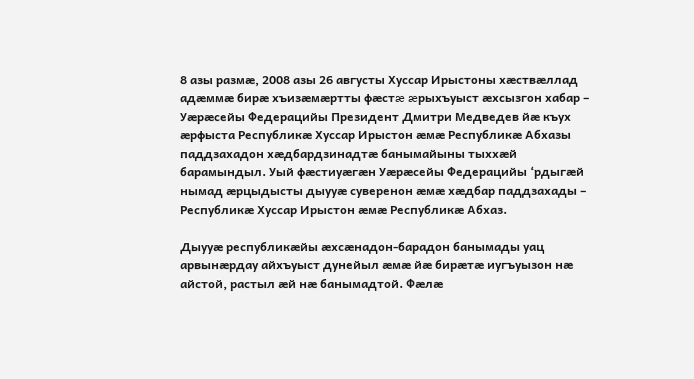8 азы размæ, 2008 азы 26 августы Хуссар Ирыстоны хæствæллад адæммæ бирæ хъизæмæртты фæстæ æрыхъуыст æхсызгон хабар – Уæрæсейы Федерацийы Президент Дмитри Медведев йæ къух æрфыста Республикæ Хуссар Ирыстон æмæ Республикæ Абхазы паддзахадон хæдбардзинадтæ банымайыны тыххæй барамындыл. Уый фæстиуæгæн Уæрæсейы Федерацийы ‘рдыгæй нымад æрцыдысты дыууæ суверенон æмæ хæдбар паддзахады – Республикæ Хуссар Ирыстон æмæ Республикæ Абхаз.

Дыууæ республикæйы æхсæнадон-барадон банымады уац арвынæрдау айхъуыст дунейыл æмæ йæ бирæтæ иугъуызон нæ айстой, растыл æй нæ банымадтой. Фæлæ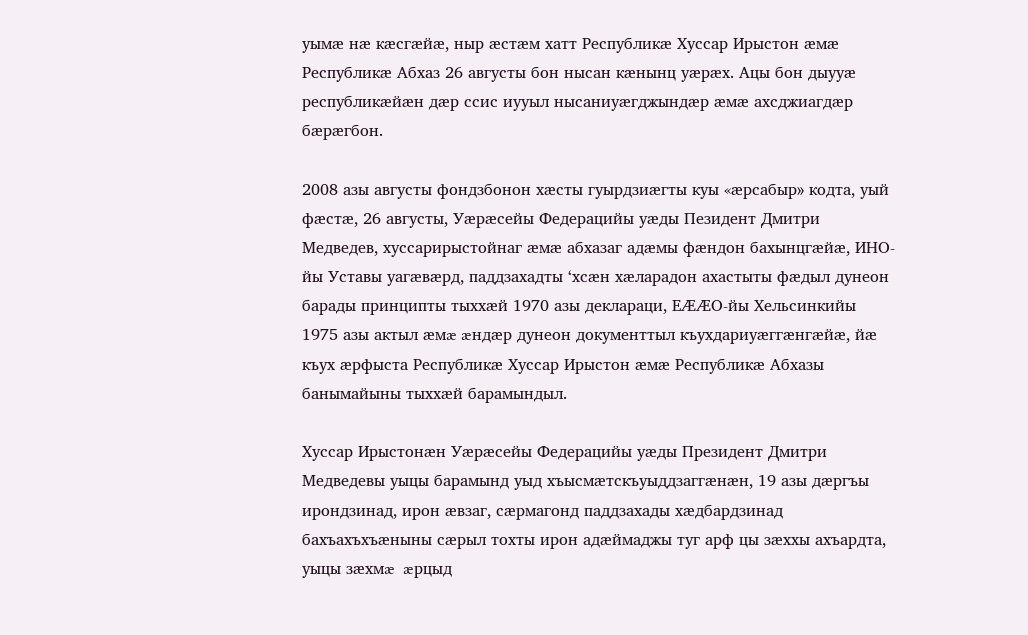уымæ нæ кæсгæйæ, ныр æстæм хатт Республикæ Хуссар Ирыстон æмæ Республикæ Абхаз 26 августы бон нысан кæнынц уæрæх. Ацы бон дыууæ республикæйæн дæр ссис иууыл нысаниуæгджындæр æмæ ахсджиагдæр бæрæгбон.

2008 азы августы фондзбонон хæсты гуырдзиæгты куы «æрсабыр» кодта, уый фæстæ, 26 августы, Уæрæсейы Федерацийы уæды Пезидент Дмитри Медведев, хуссарирыстойнаг æмæ абхазаг адæмы фæндон бахынцгæйæ, ИНО-йы Уставы уагæвæрд, паддзахадты ‘хсæн хæларадон ахастыты фæдыл дунеон барады принципты тыххæй 1970 азы деклараци, ЕÆÆО-йы Хельсинкийы 1975 азы актыл æмæ æндæр дунеон документтыл къухдариуæггæнгæйæ, йæ къух æрфыста Республикæ Хуссар Ирыстон æмæ Республикæ Абхазы банымайыны тыххæй барамындыл.

Хуссар Ирыстонæн Уæрæсейы Федерацийы уæды Президент Дмитри Медведевы уыцы барамынд уыд хъысмæтскъуыддзаггæнæн, 19 азы дæргъы  ирондзинад, ирон æвзаг, сæрмагонд паддзахады хæдбардзинад бахъахъхъæныны сæрыл тохты ирон адæймаджы туг арф цы зæххы ахъардта, уыцы зæхмæ  æрцыд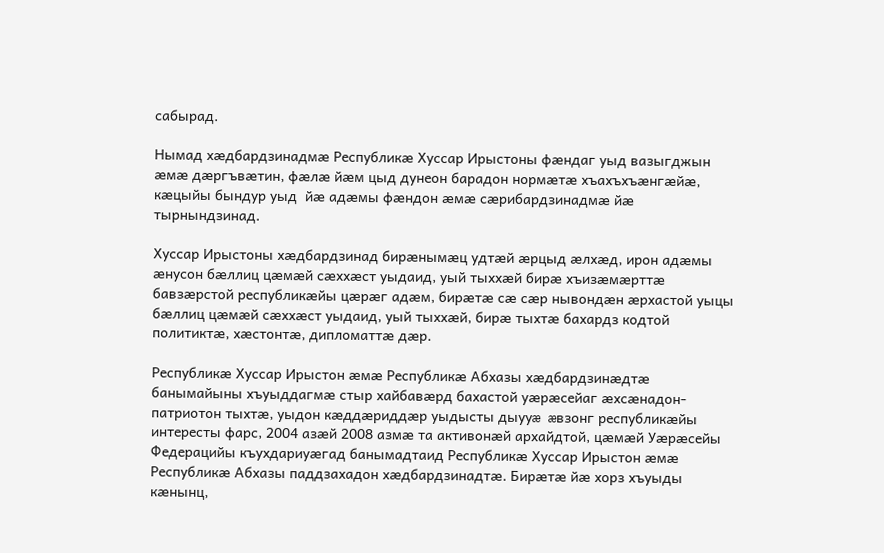сабырад.

Нымад хæдбардзинадмæ Республикæ Хуссар Ирыстоны фæндаг уыд вазыгджын æмæ дæргъвæтин, фæлæ йæм цыд дунеон барадон нормæтæ хъахъхъæнгæйæ, кæцыйы бындур уыд  йæ адæмы фæндон æмæ сæрибардзинадмæ йæ тырнындзинад.

Хуссар Ирыстоны хæдбардзинад бирæнымæц удтæй æрцыд æлхæд, ирон адæмы æнусон бæллиц цæмæй сæххæст уыдаид, уый тыххæй бирæ хъизæмæрттæ бавзæрстой республикæйы цæрæг адæм, бирæтæ сæ сæр нывондæн æрхастой уыцы бæллиц цæмæй сæххæст уыдаид, уый тыххæй, бирæ тыхтæ бахардз кодтой политиктæ, хæстонтæ, дипломаттæ дæр.

Республикæ Хуссар Ирыстон æмæ Республикæ Абхазы хæдбардзинæдтæ банымайыны хъуыддагмæ стыр хайбавæрд бахастой уæрæсейаг æхсæнадон-патриотон тыхтæ, уыдон кæддæриддæр уыдысты дыууæ æвзонг республикæйы интересты фарс, 2004 азæй 2008 азмæ та активонæй архайдтой, цæмæй Уæрæсейы Федерацийы къухдариуæгад банымадтаид Республикæ Хуссар Ирыстон æмæ Республикæ Абхазы паддзахадон хæдбардзинадтæ. Бирæтæ йæ хорз хъуыды кæнынц,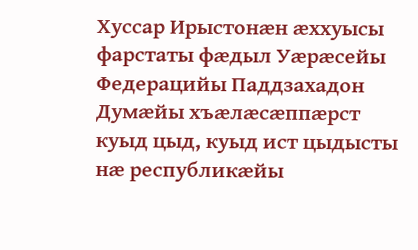Хуссар Ирыстонæн æххуысы фарстаты фæдыл Уæрæсейы Федерацийы Паддзахадон Думæйы хъæлæсæппæрст куыд цыд, куыд ист цыдысты нæ республикæйы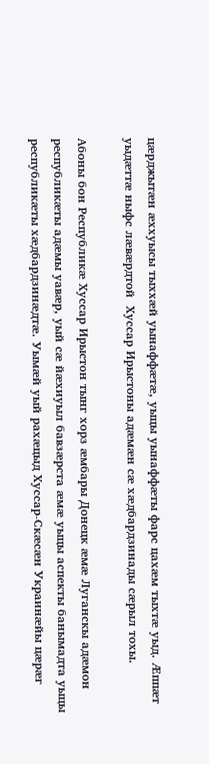цæрджытæн æххуысы тыххæй уынаффæтæ, уыцы уынаффæты фарс цахæм тыхтæ уыд. Æппæт уыдæттæ ныфс лæвæрдтой  Хуссар Ирыстоны адæмæн сæ хæдбардзинады сæрыл тохы.

Абоны бон Республикæ Хуссар Ирыстон тынг хорз æмбары Донецк æмæ Луганскы адæмон республикæты адæмы уавæр, уый сæ йæхиуыл бавзæрста æмæ уыцы аспекты банымадта уыцы республикæты хæдбардзинæдтæ. Уымæй уый рахæцыд Хуссар-Скæсæн Украинæйы цæрæг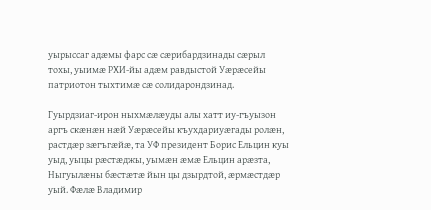уырыссаг адæмы фарс сæ сæрибардзинады сæрыл тохы, уыимæ РХИ-йы адæм равдыстой Уæрæсейы патриотон тыхтимæ сæ солидарондзинад.

Гуырдзиаг-ирон ныхмæлæуды алы хатт иу-гъуызон аргъ скæнæн нæй Уæрæсейы къухдариуæгады ролæн, растдæр зæгъгæйæ, та УФ президент Борис Ельцин куы уыд, уыцы рæстæджы, уымæн æмæ Ельцин арæзта, Ныгуылæны бæстæтæ йын цы дзырдтой, æрмæстдæр уый. Фæлæ Владимир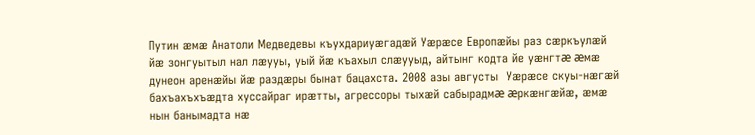Путин æмæ Анатоли Медведевы къухдариуæгадæй Уæрæсе Европæйы раз сæркъулæй йæ зонгуытыл нал лæууы, уый йæ къахыл слæууыд, айтынг кодта йе уæнгтæ æмæ дунеон аренæйы йæ раздæры бынат бацахста. 2008 азы августы  Уæрæсе скуы-нæгæй бахъахъхъæдта хуссайраг ирæтты, агрессоры тыхæй сабырадмæ æркæнгæйæ, æмæ нын банымадта нæ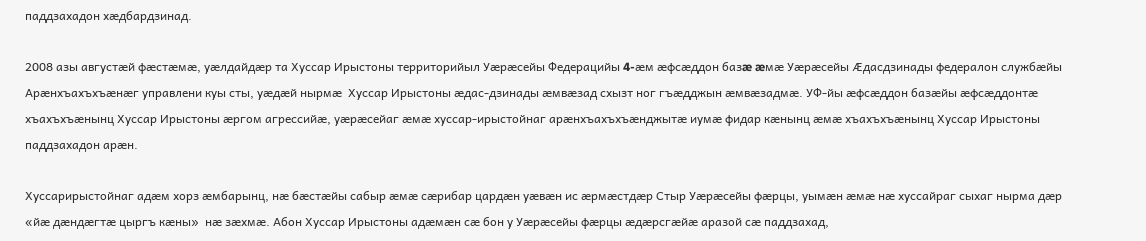паддзахадон хæдбардзинад.

2008 азы августæй фæстæмæ, уæлдайдæр та Хуссар Ирыстоны территорийыл Уæрæсейы Федерацийы 4-æм æфсæддон базæ æмæ Уæрæсейы Æдасдзинады федералон службæйы Арæнхъахъхъæнæг управлени куы сты, уæдæй нырмæ  Хуссар Ирыстоны æдас-дзинады æмвæзад схызт ног гъæдджын æмвæзадмæ. УФ-йы æфсæддон базæйы æфсæддонтæ хъахъхъæнынц Хуссар Ирыстоны æргом агрессийæ, уæрæсейаг æмæ хуссар-ирыстойнаг арæнхъахъхъæнджытæ иумæ фидар кæнынц æмæ хъахъхъæнынц Хуссар Ирыстоны паддзахадон арæн.

Хуссарирыстойнаг адæм хорз æмбарынц, нæ бæстæйы сабыр æмæ сæрибар цардæн уæвæн ис æрмæстдæр Стыр Уæрæсейы фæрцы, уымæн æмæ нæ хуссайраг сыхаг нырма дæр «йæ дæндæгтæ цыргъ кæны»  нæ зæхмæ. Абон Хуссар Ирыстоны адæмæн сæ бон у Уæрæсейы фæрцы æдæрсгæйæ аразой сæ паддзахад,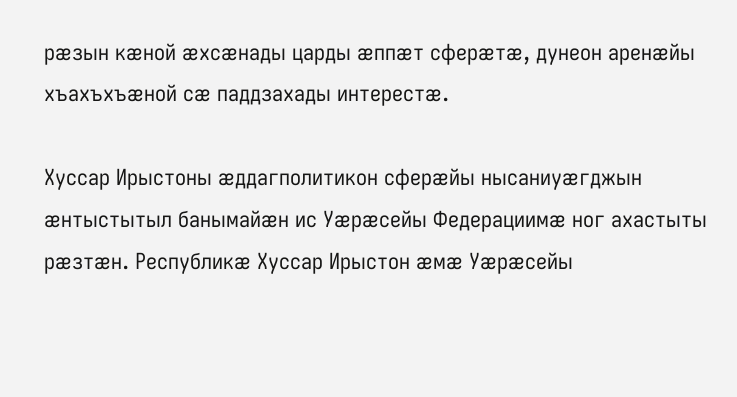рæзын кæной æхсæнады царды æппæт сферæтæ, дунеон аренæйы хъахъхъæной сæ паддзахады интерестæ.

Хуссар Ирыстоны æддагполитикон сферæйы нысаниуæгджын æнтыстытыл банымайæн ис Уæрæсейы Федерациимæ ног ахастыты рæзтæн. Республикæ Хуссар Ирыстон æмæ Уæрæсейы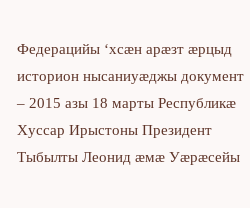Федерацийы ‘хсæн арæзт æрцыд историон нысаниуæджы документ – 2015 азы 18 марты Республикæ Хуссар Ирыстоны Президент Тыбылты Леонид æмæ Уæрæсейы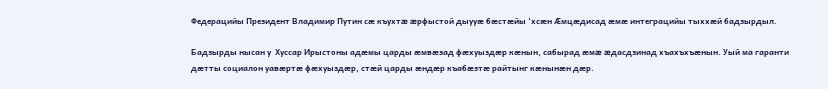Федерацийы Президент Владимир Путин сæ къухтæ æрфыстой дыууæ бæстæйы ‘хсæн Æмцæдисад æмæ интеграцийы тыххæй бадзырдыл.

Бадзырды нысан у  Хуссар Ирыстоны адæмы царды æмвæзад фæхуыздæр кæнын, сабырад æмæ æдасдзинад хъахъхъæнын. Уый ма гаранти дæтты социалон уавæртæ фæхуыздæр, стæй царды æндæр къабæзтæ райтынг кæнынæн дæр.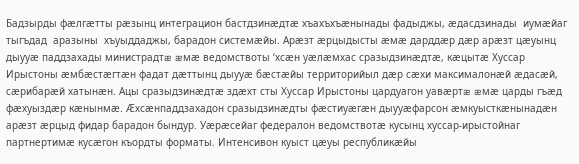Бадзырды фæлгæтты рæзынц интеграцион бастдзинæдтæ хъахъхъæнынады фадыджы, æдасдзинады  иумæйаг  тыгъдад  аразыны  хъуыддаджы, барадон системæйы. Арæзт æрцыдысты æмæ дарддæр дæр арæзт цæуынц дыууæ паддзахады министрадтæ æмæ ведомствоты ‘хсæн уæлæмхас сразыдзинæдтæ, кæцытæ Хуссар Ирыстоны æмбæстæгтæн фадат дæттынц дыууæ бæстæйы территорийыл дæр сæхи максималонæй æдасæй, сæрибарæй хатынæн. Ацы сразыдзинæдтæ здæхт сты Хуссар Ирыстоны цардуагон уавæртæ æмæ царды гъæд фæхуыздæр кæнынмæ. Æхсæнпаддзахадон сразыдзинæдты фæстиуæгæн дыууæфарсон æмкуысткæнынадæн арæзт æрцыд фидар барадон бындур. Уæрæсейаг федералон ведомствотæ кусынц хуссар-ирыстойнаг партнертимæ кусæгон къордты форматы. Интенсивон куыст цæуы республикæйы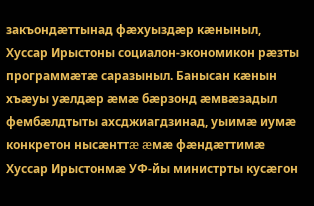закъондæттынад фæхуыздæр кæныныл, Хуссар Ирыстоны социалон-экономикон рæзты программæтæ саразыныл. Банысан кæнын хъæуы уæлдæр æмæ бæрзонд æмвæзадыл фембæлдтыты ахсджиагдзинад, уыимæ иумæ конкретон нысæнттæ æмæ фæндæттимæ Хуссар Ирыстонмæ УФ-йы министрты кусæгон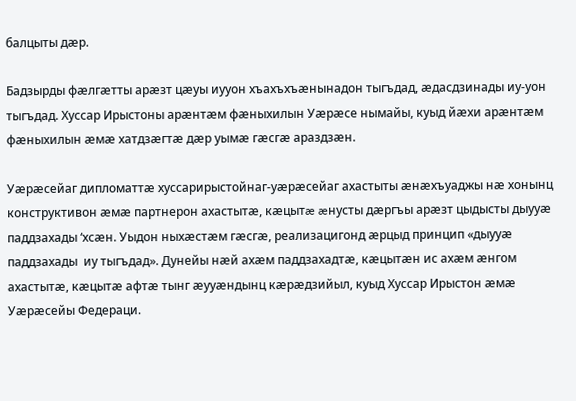балцыты дæр.

Бадзырды фæлгæтты арæзт цæуы иууон хъахъхъæнынадон тыгъдад, æдасдзинады иу-уон тыгъдад. Хуссар Ирыстоны арæнтæм фæныхилын Уæрæсе нымайы, куыд йæхи арæнтæм фæныхилын æмæ хатдзæгтæ дæр уымæ гæсгæ араздзæн.

Уæрæсейаг дипломаттæ хуссарирыстойнаг-уæрæсейаг ахастыты æнæхъуаджы нæ хонынц конструктивон æмæ партнерон ахастытæ, кæцытæ æнусты дæргъы арæзт цыдысты дыууæ паддзахады ‘хсæн. Уыдон ныхæстæм гæсгæ, реализацигонд æрцыд принцип «дыууæ паддзахады  иу тыгъдад». Дунейы нæй ахæм паддзахадтæ, кæцытæн ис ахæм æнгом ахастытæ, кæцытæ афтæ тынг æууæндынц кæрæдзийыл, куыд Хуссар Ирыстон æмæ Уæрæсейы Федераци.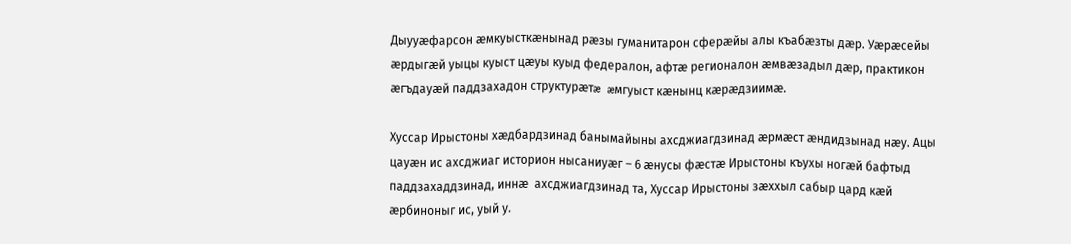Дыууæфарсон æмкуысткæнынад рæзы гуманитарон сферæйы алы къабæзты дæр. Уæрæсейы æрдыгæй уыцы куыст цæуы куыд федералон, афтæ регионалон æмвæзадыл дæр, практикон æгъдауæй паддзахадон структурæтæ æмгуыст кæнынц кæрæдзиимæ.

Хуссар Ирыстоны хæдбардзинад банымайыны ахсджиагдзинад æрмæст æндидзынад нæу. Ацы цауæн ис ахсджиаг историон нысаниуæг – 6 æнусы фæстæ Ирыстоны къухы ногæй бафтыд паддзахаддзинад, иннæ  ахсджиагдзинад та, Хуссар Ирыстоны зæххыл сабыр цард кæй æрбиноныг ис, уый у.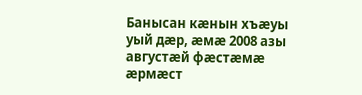Банысан кæнын хъæуы уый дæр, æмæ 2008 азы августæй фæстæмæ æрмæст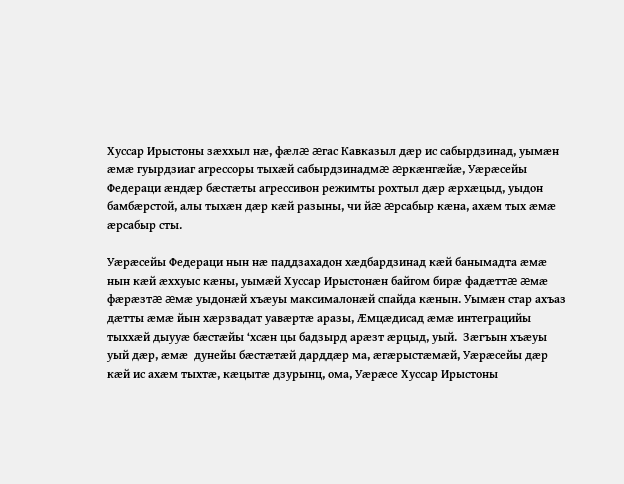Хуссар Ирыстоны зæххыл нæ, фæлæ æгас Кавказыл дæр ис сабырдзинад, уымæн æмæ гуырдзиаг агрессоры тыхæй сабырдзинадмæ æркæнгæйæ, Уæрæсейы Федераци æндæр бæстæты агрессивон режимты рохтыл дæр æрхæцыд, уыдон бамбæрстой, алы тыхæн дæр кæй разыны, чи йæ æрсабыр кæна, ахæм тых æмæ æрсабыр сты.

Уæрæсейы Федераци нын нæ паддзахадон хæдбардзинад кæй банымадта æмæ нын кæй æххуыс кæны, уымæй Хуссар Ирыстонæн байгом бирæ фадæттæ æмæ фæрæзтæ æмæ уыдонæй хъæуы максималонæй спайда кæнын. Уымæн стар ахъаз дæтты æмæ йын хæрзвадат уавæртæ аразы, Æмцæдисад æмæ интеграцийы тыххæй дыууæ бæстæйы ‘хсæн цы бадзырд арæзт æрцыд, уый.  Зæгъын хъæуы уый дæр, æмæ  дунейы бæстæтæй дарддæр ма, æгæрыстæмæй, Уæрæсейы дæр кæй ис ахæм тыхтæ, кæцытæ дзурынц, ома, Уæрæсе Хуссар Ирыстоны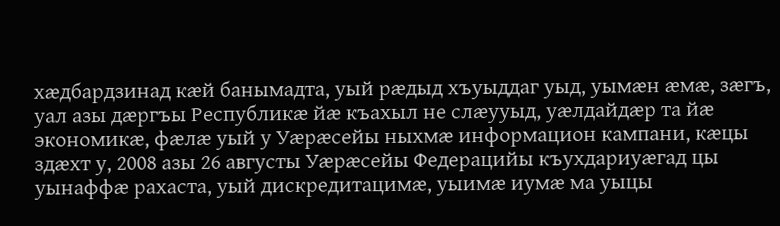хæдбардзинад кæй банымадта, уый рæдыд хъуыддаг уыд, уымæн æмæ, зæгъ, уал азы дæргъы Республикæ йæ къахыл не слæууыд, уæлдайдæр та йæ экономикæ, фæлæ уый у Уæрæсейы ныхмæ информацион кампани, кæцы здæхт у, 2008 азы 26 августы Уæрæсейы Федерацийы къухдариуæгад цы уынаффæ рахаста, уый дискредитацимæ, уыимæ иумæ ма уыцы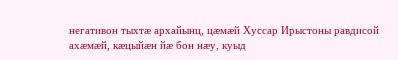негативон тыхтæ архайынц, цæмæй Хуссар Ирыстоны равдисой ахæмæй, кæцыйæн йæ бон нæу, куыд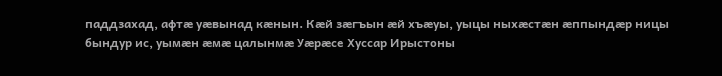паддзахад, афтæ уæвынад кæнын. Кæй зæгъын æй хъæуы, уыцы ныхæстæн æппындæр ницы бындур ис, уымæн æмæ цалынмæ Уæрæсе Хуссар Ирыстоны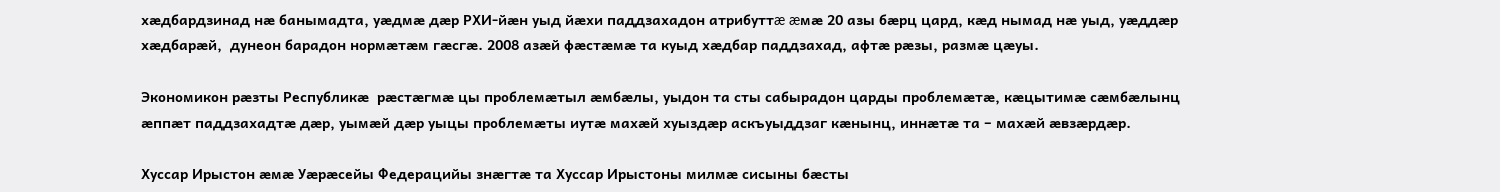хæдбардзинад нæ банымадта, уæдмæ дæр РХИ-йæн уыд йæхи паддзахадон атрибуттæ æмæ 20 азы бæрц цард, кæд нымад нæ уыд, уæддæр хæдбарæй,  дунеон барадон нормæтæм гæсгæ. 2008 азæй фæстæмæ та куыд хæдбар паддзахад, афтæ рæзы, размæ цæуы.

Экономикон рæзты Республикæ  рæстæгмæ цы проблемæтыл æмбæлы, уыдон та сты сабырадон царды проблемæтæ, кæцытимæ сæмбæлынц æппæт паддзахадтæ дæр, уымæй дæр уыцы проблемæты иутæ махæй хуыздæр аскъуыддзаг кæнынц, иннæтæ та – махæй æвзæрдæр.

Хуссар Ирыстон æмæ Уæрæсейы Федерацийы знæгтæ та Хуссар Ирыстоны милмæ сисыны бæсты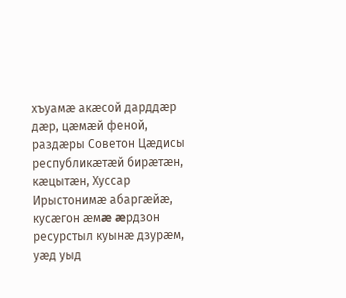хъуамæ акæсой дарддæр дæр, цæмæй феной, раздæры Советон Цæдисы республикæтæй бирæтæн, кæцытæн, Хуссар Ирыстонимæ абаргæйæ, кусæгон æмæ æрдзон ресурстыл куынæ дзурæм, уæд уыд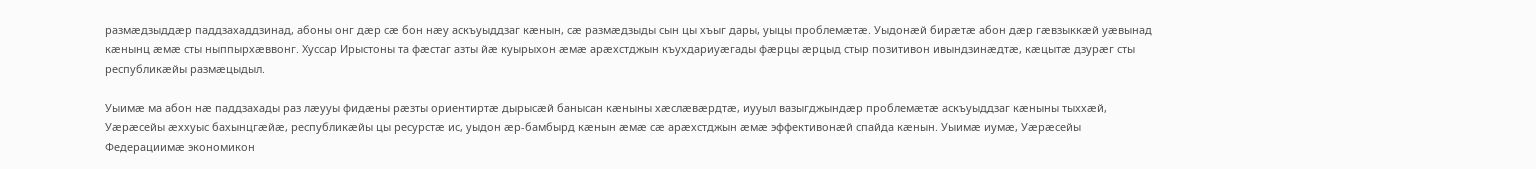размæдзыддæр паддзахаддзинад, абоны онг дæр сæ бон нæу аскъуыддзаг кæнын, сæ размæдзыды сын цы хъыг дары, уыцы проблемæтæ. Уыдонæй бирæтæ абон дæр гæвзыккæй уæвынад кæнынц æмæ сты ныппырхæввонг. Хуссар Ирыстоны та фæстаг азты йæ куырыхон æмæ арæхстджын къухдариуæгады фæрцы æрцыд стыр позитивон ивындзинæдтæ, кæцытæ дзурæг сты  республикæйы размæцыдыл.

Уыимæ ма абон нæ паддзахады раз лæууы фидæны рæзты ориентиртæ дырысæй банысан кæныны хæслæвæрдтæ, иууыл вазыгджындæр проблемæтæ аскъуыддзаг кæныны тыххæй, Уæрæсейы æххуыс бахынцгæйæ, республикæйы цы ресурстæ ис, уыдон æр-бамбырд кæнын æмæ сæ арæхстджын æмæ эффективонæй спайда кæнын. Уыимæ иумæ, Уæрæсейы Федерациимæ экономикон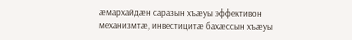æмархайдæн саразын хъæуы эффективон механизмтæ, инвестицитæ бахæссын хъæуы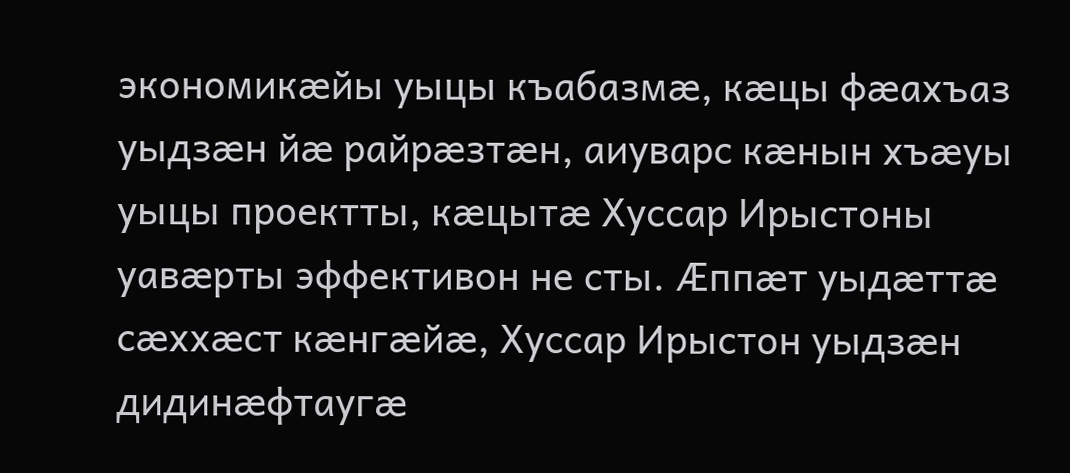экономикæйы уыцы къабазмæ, кæцы фæахъаз уыдзæн йæ райрæзтæн, аиуварс кæнын хъæуы уыцы проектты, кæцытæ Хуссар Ирыстоны уавæрты эффективон не сты. Æппæт уыдæттæ сæххæст кæнгæйæ, Хуссар Ирыстон уыдзæн дидинæфтаугæ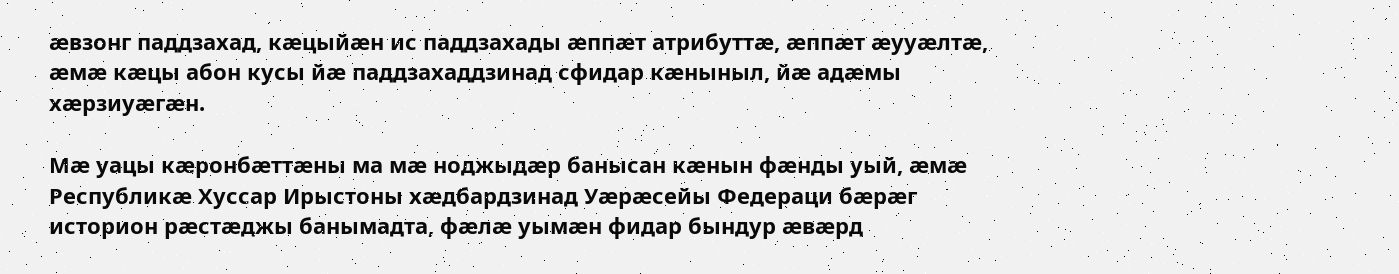æвзонг паддзахад, кæцыйæн ис паддзахады æппæт атрибуттæ, æппæт æууæлтæ, æмæ кæцы абон кусы йæ паддзахаддзинад сфидар кæныныл, йæ адæмы хæрзиуæгæн.

Мæ уацы кæронбæттæны ма мæ ноджыдæр банысан кæнын фæнды уый, æмæ Республикæ Хуссар Ирыстоны хæдбардзинад Уæрæсейы Федераци бæрæг историон рæстæджы банымадта, фæлæ уымæн фидар бындур æвæрд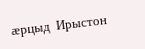æрцыд  Ирыстон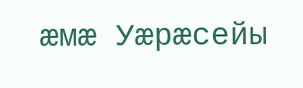æмæ Уæрæсейы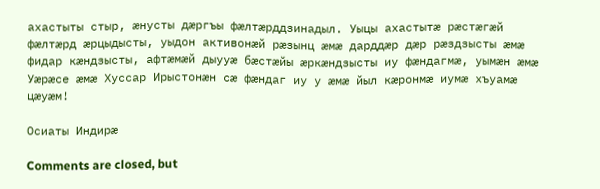ахастыты стыр, æнусты дæргъы фæлтæрддзинадыл. Уыцы ахастытæ рæстæгæй фæлтæрд æрцыдысты, уыдон активонæй рæзынц æмæ дарддæр дæр рæздзысты æмæ фидар кæндзысты, афтæмæй дыууæ бæстæйы æркæндзысты иу фæндагмæ, уымæн æмæ Уæрæсе æмæ Хуссар Ирыстонæн сæ фæндаг иу у æмæ йыл кæронмæ иумæ хъуамæ цæуæм!

Осиаты Индирæ

Comments are closed, but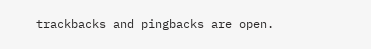trackbacks and pingbacks are open.